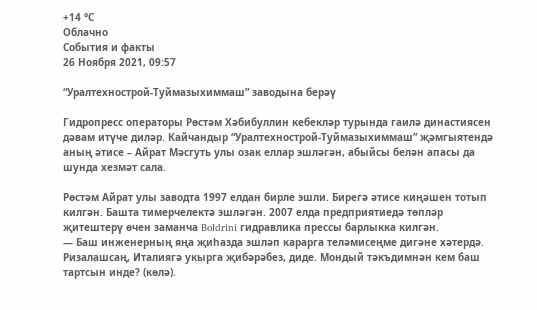+14 °С
Облачно
События и факты
26 Ноября 2021, 09:57

“Уралтехнострой-Туймазыхиммаш” заводына берәү

Гидропресс операторы Рөстәм Хәбибуллин кебекләр турында гаилә династиясен дәвам итүче диләр. Кайчандыр “Уралтехнострой-Туймазыхиммаш” җәмгыятендә аның әтисе – Айрат Мәсгуть улы озак еллар эшләгән, абыйсы белән апасы да шунда хезмәт сала.

Рөстәм Айрат улы заводта 1997 елдан бирле эшли. Бирегә әтисе киңәшен тотып килгән. Башта тимерчелектә эшләгән. 2007 елда предприятиедә төпләр җитештерү өчен заманча Boldrini гидравлика прессы барлыкка килгән.
— Баш инженерның яңа җиһазда эшләп карарга теләмисеңме дигәне хәтердә. Ризалашсаң, Италиягә укырга җибәрәбез, диде. Мондый тәкъдимнән кем баш тартсын инде? (көлә).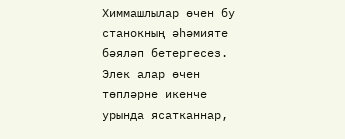Химмашлылар өчен бу станокның әһәмияте бәяләп бетергесез. Элек алар өчен төпләрне икенче урында ясатканнар,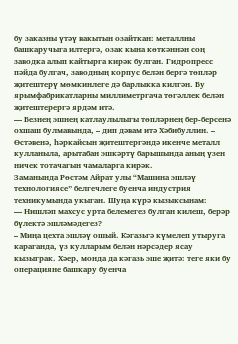бу заказны үтәү вакытын озайткан: металлны башкаручыга илтергә, озак кына көткәннән соң заводка алып кайтырга кирәк булган. Гидропресс пәйда булгач, заводның корпус белән бергә төпләр җитештерү мөмкинлеге дә барлыкка килгән. Бу ярымфабрикатларны миллиметргача төгәллек белән җитештерергә ярдәм итә.
— Безнең эшнең катлаулылыгы төпләрнең бер-берсенә охшаш булмавында, – дип дәвам итә Хәбибуллин. – Өстәвенә, һәркайсын җитештергәндә икенче металл кулланыла, арытабан эшкәртү барышында аның үзен ничек тотачагын чамаларга кирәк.
Заманында Рөстәм Айрат улы “Машина эшләү технологиясе” белгечлеге буенча индустрия техникумында укыган. Шуңа күрә кызыксынам:
— Нишләп махсус урта белемегез булган килеш, берәр бүлектә эшләмәдегез?
– Миңа цехта эшләү ошый. Кәгазьгә күмелеп утыруга караганда, үз кулларым белән нәрсәдер ясау кызыграк. Хәер, монда да кәгазь эше җитә: теге яки бу операцияне башкару буенча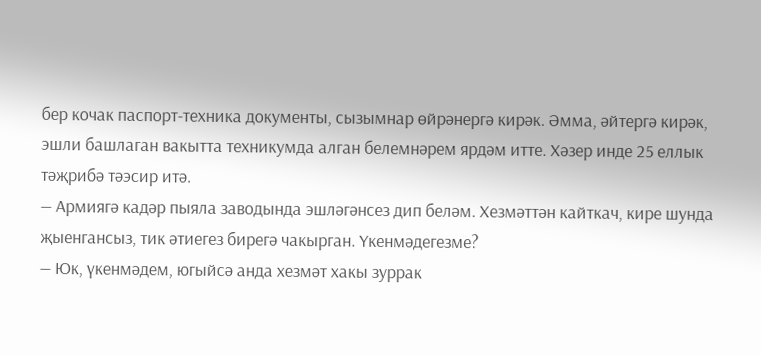бер кочак паспорт-техника документы, сызымнар өйрәнергә кирәк. Әмма, әйтергә кирәк, эшли башлаган вакытта техникумда алган белемнәрем ярдәм итте. Хәзер инде 25 еллык тәҗрибә тәэсир итә.
— Армиягә кадәр пыяла заводында эшләгәнсез дип беләм. Хезмәттән кайткач, кире шунда җыенгансыз, тик әтиегез бирегә чакырган. Үкенмәдегезме?
— Юк, үкенмәдем, югыйсә анда хезмәт хакы зуррак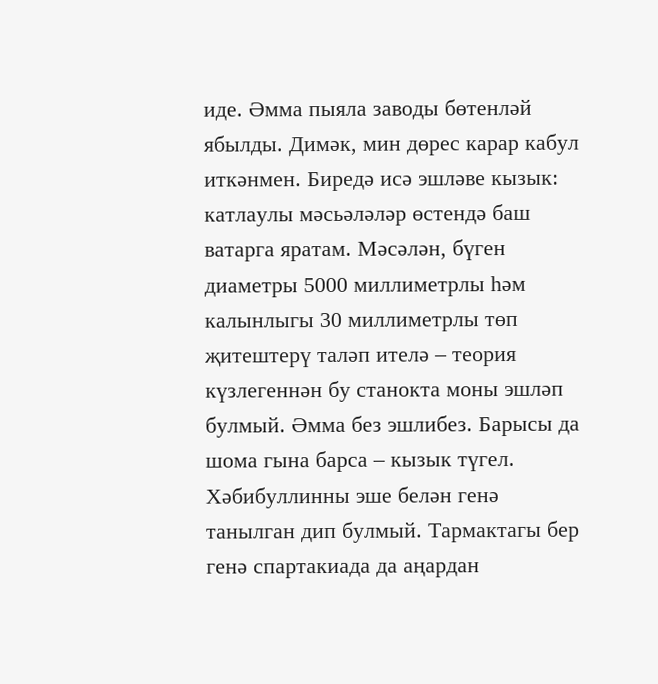иде. Әмма пыяла заводы бөтенләй ябылды. Димәк, мин дөрес карар кабул иткәнмен. Биредә исә эшләве кызык: катлаулы мәсьәләләр өстендә баш ватарга яратам. Мәсәлән, бүген диаметры 5000 миллиметрлы һәм калынлыгы 30 миллиметрлы төп җитештерү таләп ителә – теория күзлегеннән бу станокта моны эшләп булмый. Әмма без эшлибез. Барысы да шома гына барса – кызык түгел.
Хәбибуллинны эше белән генә танылган дип булмый. Тармактагы бер генә спартакиада да аңардан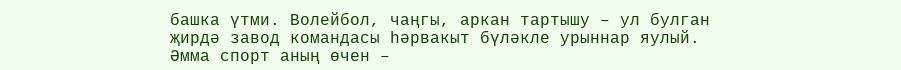башка үтми. Волейбол, чаңгы, аркан тартышу – ул булган җирдә завод командасы һәрвакыт бүләкле урыннар яулый. Әмма спорт аның өчен –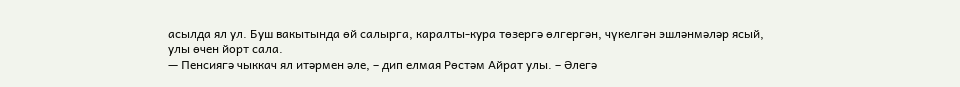асылда ял ул. Буш вакытында өй салырга, каралты-кура төзергә өлгергән, чүкелгән эшләнмәләр ясый, улы өчен йорт сала.
— Пенсиягә чыккач ял итәрмен әле, – дип елмая Рөстәм Айрат улы. – Әлегә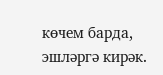көчем барда, эшләргә кирәк.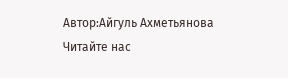Автор:Айгуль Ахметьянова
Читайте нас